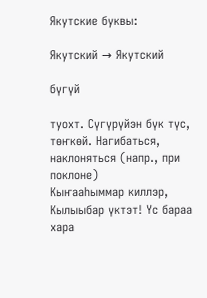Якутские буквы:

Якутский → Якутский

бүгүй

туохт. Сүгүрүйэн бүк түс, төҥкөй. Нагибаться, наклоняться (напр., при поклоне)
Кыҥааһыммар киллэр, Кылыыбар үктэт! Үс бараа хара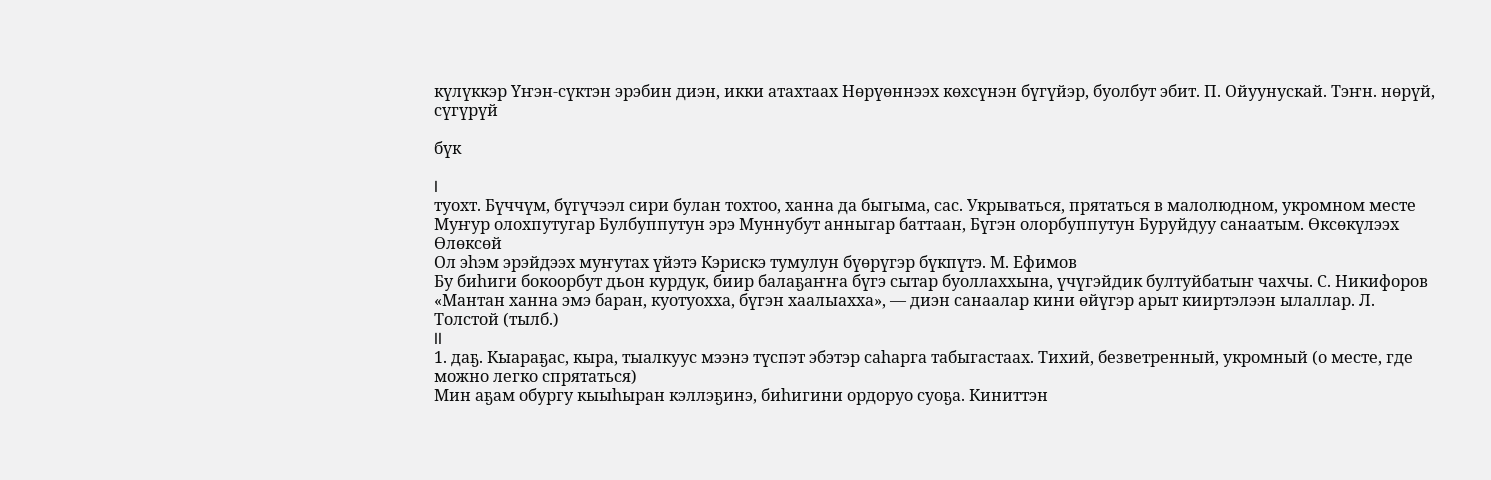күлүккэр Үҥэн-сүктэн эрэбин диэн, икки атахтаах Нөрүөннээх көхсүнэн бүгүйэр, буолбут эбит. П. Ойуунускай. Тэҥн. нөрүй, сүгүрүй

бүк

I
туохт. Бүччүм, бүгүчээл сири булан тохтоо, ханна да быгыма, сас. Укрываться, прятаться в малолюдном, укромном месте
Муҥур олохпутугар Булбуппутун эрэ Муннубут анныгар баттаан, Бүгэн олорбуппутун Буруйдуу санаатым. Өксөкүлээх Өлөксөй
Ол эһэм эрэйдээх муҥутах үйэтэ Кэрискэ тумулун бүөрүгэр бүкпүтэ. М. Ефимов
Бу биһиги бокоорбут дьон курдук, биир балаҕаҥҥа бүгэ сытар буоллаххына, үчүгэйдик бултуйбатыҥ чахчы. С. Никифоров
«Мантан ханна эмэ баран, куотуохха, бүгэн хаалыахха», — диэн санаалар кини өйүгэр арыт кииртэлээн ылаллар. Л. Толстой (тылб.)
II
1. даҕ. Кыараҕас, кыра, тыалкуус мээнэ түспэт эбэтэр саһарга табыгастаах. Тихий, безветренный, укромный (о месте, где можно легко спрятаться)
Мин аҕам обургу кыыһыран кэллэҕинэ, биһигини ордоруо суоҕа. Киниттэн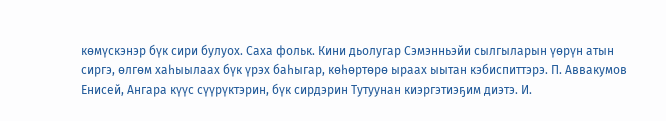көмүскэнэр бүк сири булуох. Саха фольк. Кини дьолугар Сэмэнньэйи сылгыларын үөрүн атын сиргэ, өлгөм хаһыылаах бүк үрэх баһыгар, көһөртөрө ыраах ыытан кэбиспиттэрэ. П. Аввакумов
Енисей, Ангара күүс сүүрүктэрин, бүк сирдэрин Тутуунан киэргэтиэҕим диэтэ. И.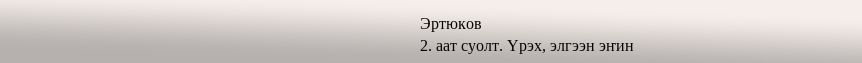Эртюков
2. аат суолт. Үрэх, элгээн эҥин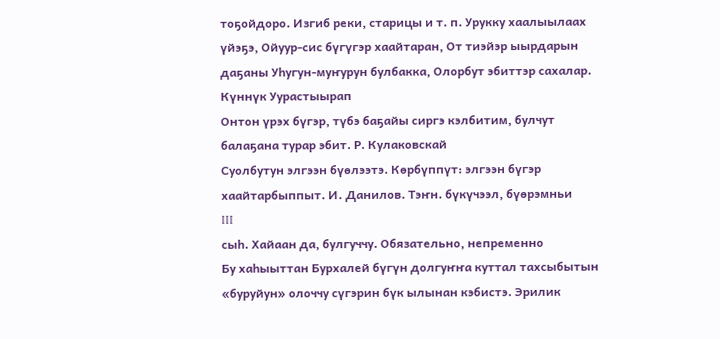тоҕойдоро. Изгиб реки, старицы и т. п. Урукку хаалыылаах үйэҕэ, Ойуур-сис бүгүгэр хаайтаран, От тиэйэр ыырдарын даҕаны Уһугун-муҥурун булбакка, Олорбут эбиттэр сахалар. Күннүк Уурастыырап
Онтон үрэх бүгэр, түбэ баҕайы сиргэ кэлбитим, булчут балаҕана турар эбит. Р. Кулаковскай
Суолбутун элгээн бүөлээтэ. Көрбүппүт: элгээн бүгэр хаайтарбыппыт. И. Данилов. Тэҥн. бүкүчээл, бүөрэмньи
III
сыһ. Хайаан да, булгуччу. Обязательно, непременно
Бу хаһыыттан Бурхалей бүгүн долгуҥҥа куттал тахсыбытын «буруйун» олоччу сүгэрин бүк ылынан кэбистэ. Эрилик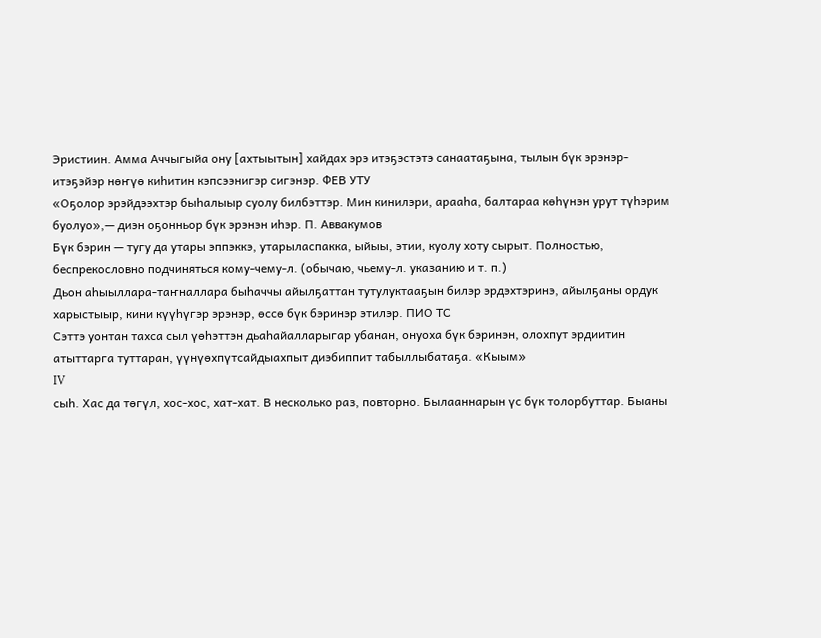Эристиин. Амма Аччыгыйа ону [ахтыытын] хайдах эрэ итэҕэстэтэ санаатаҕына, тылын бүк эрэнэр-итэҕэйэр нөҥүө киһитин кэпсээнигэр сигэнэр. ФЕВ УТУ
«Оҕолор эрэйдээхтэр быһалыыр суолу билбэттэр. Мин кинилэри, арааһа, балтараа көһүнэн урут түһэрим буолуо»,— диэн оҕонньор бүк эрэнэн иһэр. П. Аввакумов
Бүк бэрин — тугу да утары эппэккэ, утарыласпакка, ыйыы, этии, куолу хоту сырыт. Полностью, беспрекословно подчиняться кому-чему-л. (обычаю, чьему-л. указанию и т. п.)
Дьон аһыыллара-таҥналлара быһаччы айылҕаттан тутулуктааҕын билэр эрдэхтэринэ, айылҕаны ордук харыстыыр, кини күүһүгэр эрэнэр, өссө бүк бэринэр этилэр. ПИО ТС
Сэттэ уонтан тахса сыл үөһэттэн дьаһайалларыгар убанан, онуоха бүк бэринэн, олохпут эрдиитин атыттарга туттаран, үүнүөхпүтсайдыахпыт диэбиппит табыллыбатаҕа. «Кыым»
IV
сыһ. Хас да төгүл, хос-хос, хат-хат. В несколько раз, повторно. Былааннарын үс бүк толорбуттар. Быаны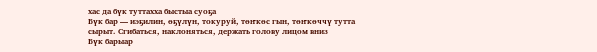хас да бүк туттахха быстыа суоҕа
Бүк бар — иэҕилин, өҕүлүн, токуруй, төҥкөс гын, төҥкөччү тутта сырыт. Сгибаться, наклоняться, держать голову лицом вниз
Бүк барыар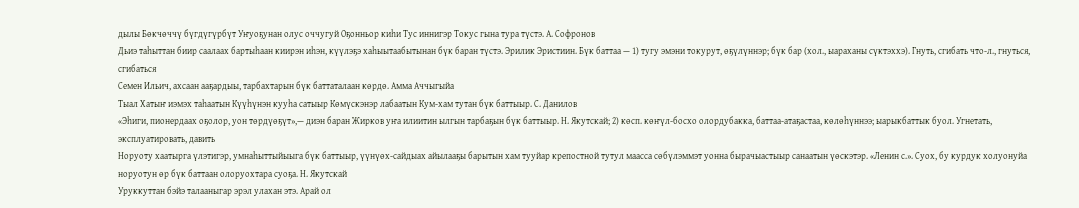дылы Бөкчөччү бүгдүгүрбүт Уҥуоҕунан олус оччугуй Оҕонньор киһи Тус иннигэр Токус гына тура түстэ. А. Софронов
Дьиэ таһыттан биир саалаах бартыһаан киирэн иһэн, күүлэҕэ хаһыытаабытынан бүк баран түстэ. Эрилик Эристиин. Бүк баттаа — 1) тугу эмэни токурут, өҕүлүннэр; бүк бар (хол., ыараханы сүктэххэ). Гнуть, сгибать что-л., гнуться, сгибаться
Семен Ильич, ахсаан ааҕардыы, тарбахтарын бүк баттаталаан көрдө. Амма Аччыгыйа
Тыал Хатыҥ иэмэх таһаатын Күүһүнэн кууһа сатыыр Көмүскэнэр лабаатын Кум-хам тутан бүк баттыыр. С. Данилов
«Эһиги, пионердаах оҕолор, уон төрдүөҕүт»,— диэн баран Жирков уҥа илиитин ылгын тарбаҕын бүк баттыыр. Н. Якутскай; 2) көсп. көҥүл-босхо олордубакка, баттаа-атаҕастаа, көлөһүннээ; ыарыкбаттык буол. Угнетать, эксплуатировать, давить
Норуоту хаатырга үлэтигэр, умнаһыттыйыыга бүк баттыыр, үүнүөх-сайдыах айылааҕы барытын хам тууйар крепостной тутул маасса сөбүлэммэт уонна бырачыастыыр санаатын үөскэтэр. «Ленин с.». Суох, бу курдук холуонуйа норуотун өр бүк баттаан олоруохтара суоҕа. Н. Якутскай
Уруккуттан бэйэ талааныгар эрэл улахан этэ. Арай ол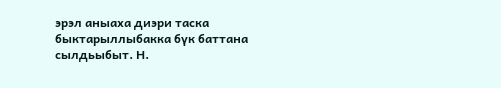эрэл аныаха диэри таска быктарыллыбакка бүк баттана сылдьыбыт. Н.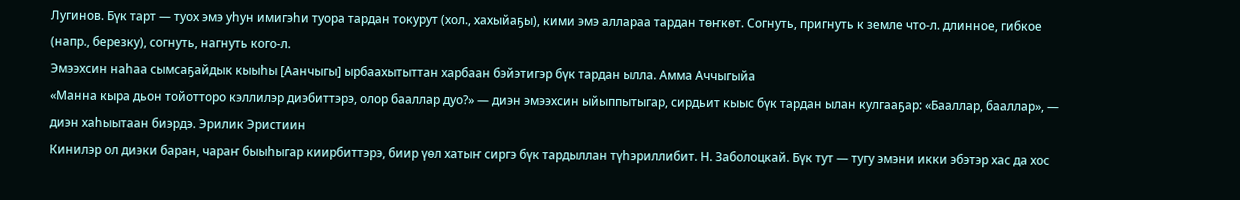Лугинов. Бүк тарт — туох эмэ уһун имигэһи туора тардан токурут (хол., хахыйаҕы), кими эмэ аллараа тардан төҥкөт. Согнуть, пригнуть к земле что-л. длинное, гибкое (напр., березку), согнуть, нагнуть кого-л.
Эмээхсин наһаа сымсаҕайдык кыыһы [Аанчыгы] ырбаахытыттан харбаан бэйэтигэр бүк тардан ылла. Амма Аччыгыйа
«Манна кыра дьон тойотторо кэллилэр диэбиттэрэ, олор бааллар дуо?» — диэн эмээхсин ыйыппытыгар, сирдьит кыыс бүк тардан ылан кулгааҕар: «Бааллар, бааллар», — диэн хаһыытаан биэрдэ. Эрилик Эристиин
Кинилэр ол диэки баран, чараҥ быыһыгар киирбиттэрэ, биир үөл хатыҥ сиргэ бүк тардыллан түһэриллибит. Н. Заболоцкай. Бүк тут — тугу эмэни икки эбэтэр хас да хос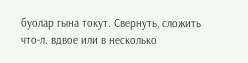буолар гына токут. Свернуть, сложить что-л. вдвое или в несколько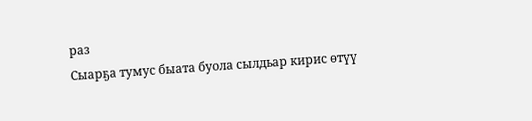раз
Сыарҕа тумус быата буола сылдьар кирис өтүү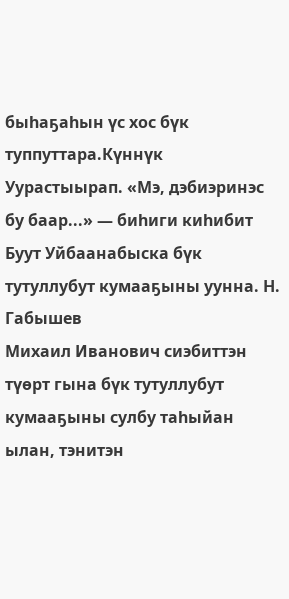быһаҕаһын үс хос бүк туппуттара.Күннүк Уурастыырап. «Мэ, дэбиэринэс бу баар...» — биһиги киһибит Буут Уйбаанабыска бүк тутуллубут кумааҕыны уунна. Н. Габышев
Михаил Иванович сиэбиттэн түөрт гына бүк тутуллубут кумааҕыны сулбу таһыйан ылан, тэнитэн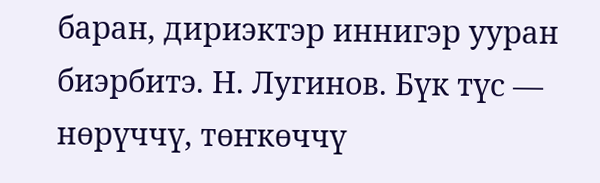баран, дириэктэр иннигэр ууран биэрбитэ. Н. Лугинов. Бүк түс — нөрүччү, төҥкөччү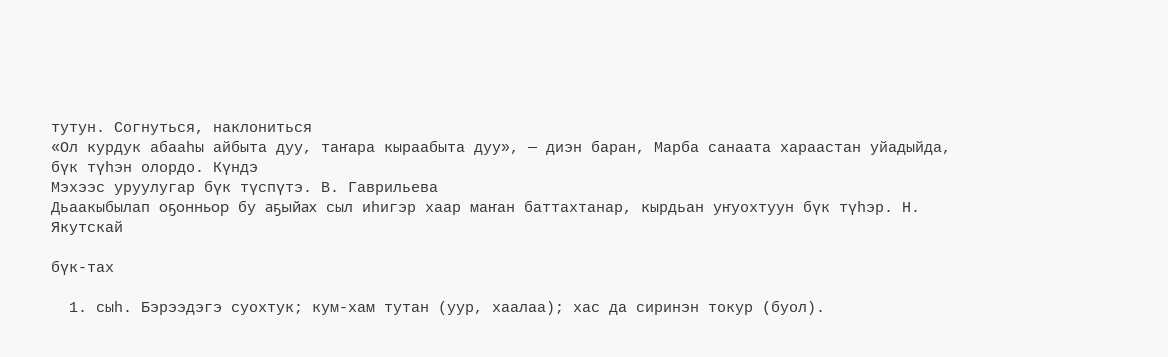тутун. Согнуться, наклониться
«Ол курдук абааһы айбыта дуу, таҥара кыраабыта дуу», — диэн баран, Марба санаата хараастан уйадыйда, бүк түһэн олордо. Күндэ
Мэхээс уруулугар бүк түспүтэ. В. Гаврильева
Дьаакыбылап оҕонньор бу аҕыйах сыл иһигэр хаар маҥан баттахтанар, кырдьан уҥуохтуун бүк түһэр. Н. Якутскай

бүк-тах

  1. сыһ. Бэрээдэгэ суохтук; кум-хам тутан (уур, хаалаа); хас да сиринэн токур (буол).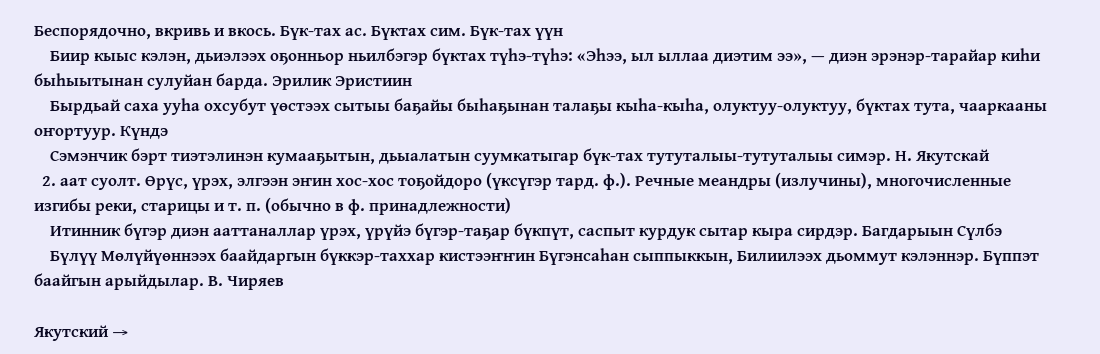Беспорядочно, вкривь и вкось. Бүк-тах ас. Бүктах сим. Бүк-тах үүн
    Биир кыыс кэлэн, дьиэлээх оҕонньор ньилбэгэр бүктах түһэ-түһэ: «Эһээ, ыл ыллаа диэтим ээ», — диэн эрэнэр-тарайар киһи быһыытынан сулуйан барда. Эрилик Эристиин
    Бырдьай саха ууһа охсубут үөстээх сытыы баҕайы быһаҕынан талаҕы кыһа-кыһа, олуктуу-олуктуу, бүктах тута, чааркааны оҥортуур. Күндэ
    Сэмэнчик бэрт тиэтэлинэн кумааҕытын, дьыалатын суумкатыгар бүк-тах тутуталыы-тутуталыы симэр. Н. Якутскай
  2. аат суолт. Өрүс, үрэх, элгээн эҥин хос-хос тоҕойдоро (үксүгэр тард. ф.). Речные меандры (излучины), многочисленные изгибы реки, старицы и т. п. (обычно в ф. принадлежности)
    Итинник бүгэр диэн ааттаналлар үрэх, үрүйэ бүгэр-таҕар бүкпүт, саспыт курдук сытар кыра сирдэр. Багдарыын Сүлбэ
    Бүлүү Мөлүйүөннээх баайдаргын бүккэр-таххар кистээҥҥин Бүгэнсаһан сыппыккын, Билиилээх дьоммут кэлэннэр. Бүппэт баайгын арыйдылар. В. Чиряев

Якутский →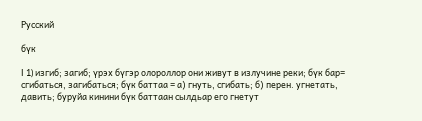Русский

бүк

I 1) изгиб; загиб; үрэх бүгэр олороллор они живут в излучине реки; бүк бар= сгибаться, загибаться; бүк баттаа = а) гнуть, сгибать; б) перен. угнетать, давить; буруйа кинини бүк баттаан сылдьар его гнетут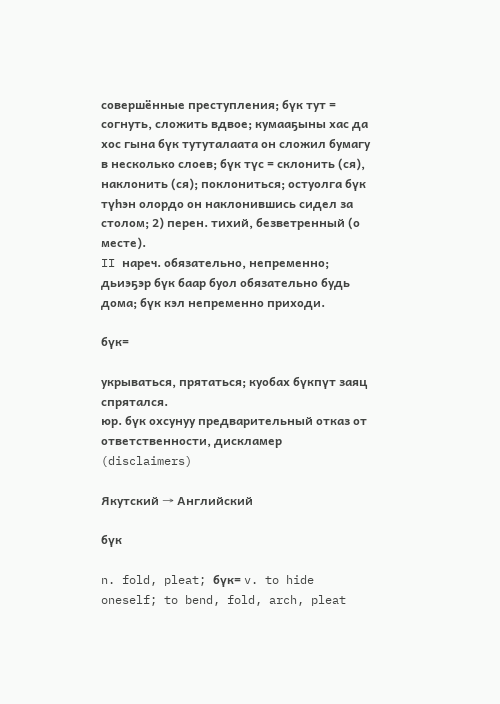совершённые преступления; бүк тут = согнуть, сложить вдвое; кумааҕыны хас да хос гына бүк тутуталаата он сложил бумагу в несколько слоев; бүк түс = склонить (ся), наклонить (ся); поклониться; остуолга бүк түһэн олордо он наклонившись сидел за столом; 2) перен. тихий, безветренный (о месте).
II нареч. обязательно, непременно; дьиэҕэр бүк баар буол обязательно будь дома; бүк кэл непременно приходи.

бүк=

укрываться, прятаться; куобах бүкпүт заяц спрятался.
юр. бүк охсунуу предварительный отказ от ответственности, дискламер (disclaimers)

Якутский → Английский

бүк

n. fold, pleat; бүк= v. to hide oneself; to bend, fold, arch, pleat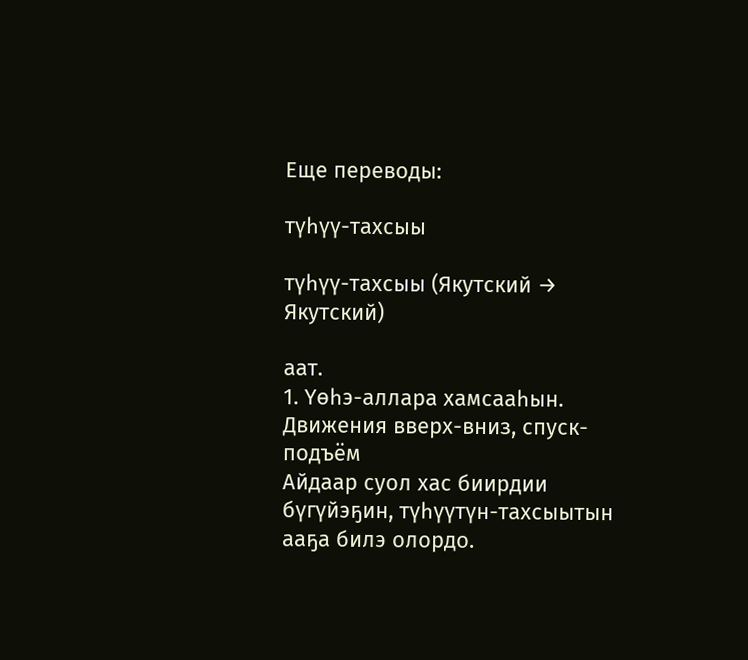Еще переводы:

түһүү-тахсыы

түһүү-тахсыы (Якутский → Якутский)

аат.
1. Үөһэ-аллара хамсааһын. Движения вверх-вниз, спуск-подъём
Айдаар суол хас биирдии бүгүйэҕин, түһүүтүн-тахсыытын ааҕа билэ олордо.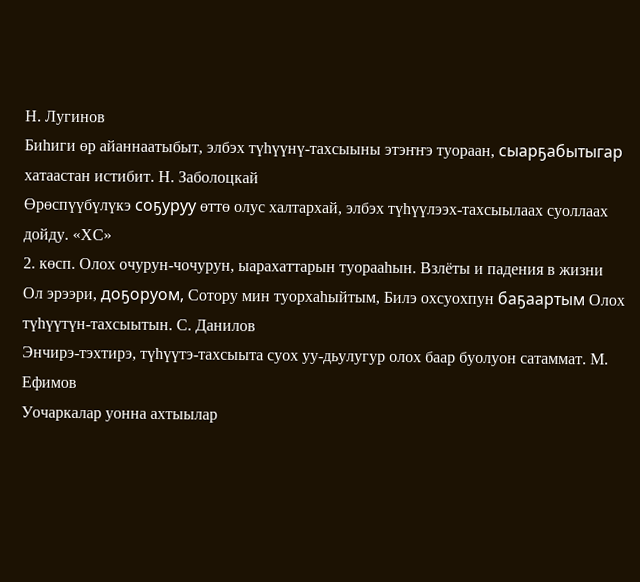Н. Лугинов
Биһиги өр айаннаатыбыт, элбэх түһүүнү-тахсыыны этэҥҥэ туораан, сыарҕабытыгар хатаастан истибит. Н. Заболоцкай
Өрөспүүбүлүкэ соҕуруу өттө олус халтархай, элбэх түһүүлээх-тахсыылаах суоллаах дойду. «ХС»
2. көсп. Олох очурун-чочурун, ыарахаттарын туорааһын. Взлёты и падения в жизни
Ол эрээри, доҕоруом, Сотору мин туорхаһыйтым, Билэ охсуохпун баҕаартым Олох түһүүтүн-тахсыытын. С. Данилов
Энчирэ-тэхтирэ, түһүүтэ-тахсыыта суох уу-дьулугур олох баар буолуон сатаммат. М. Ефимов
Уочаркалар уонна ахтыылар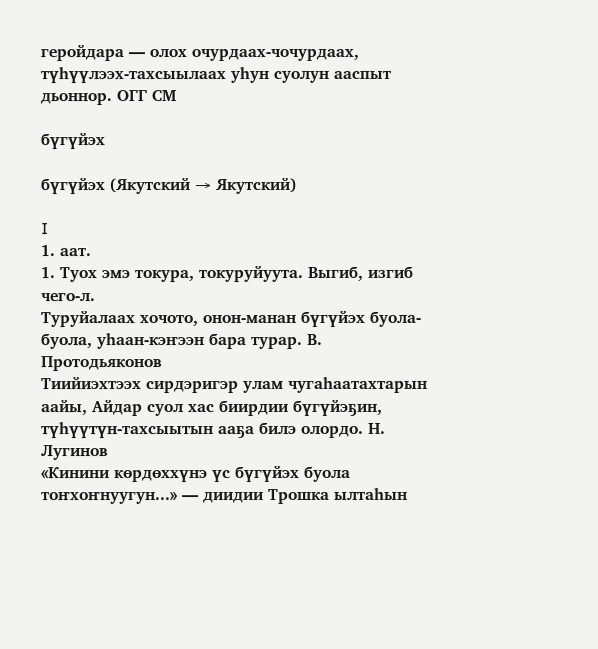геройдара — олох очурдаах-чочурдаах, түһүүлээх-тахсыылаах уһун суолун ааспыт дьоннор. ОГГ СМ

бүгүйэх

бүгүйэх (Якутский → Якутский)

I
1. аат.
1. Туох эмэ токура, токуруйуута. Выгиб, изгиб чего-л.
Туруйалаах хочото, онон-манан бүгүйэх буола-буола, уһаан-кэҥээн бара турар. В. Протодьяконов
Тиийиэхтээх сирдэригэр улам чугаһаатахтарын аайы, Айдар суол хас биирдии бүгүйэҕин, түһүүтүн-тахсыытын ааҕа билэ олордо. Н. Лугинов
«Кинини көрдөххүнэ үс бүгүйэх буола тоҥхоҥнуугун...» — диидии Трошка ылтаһын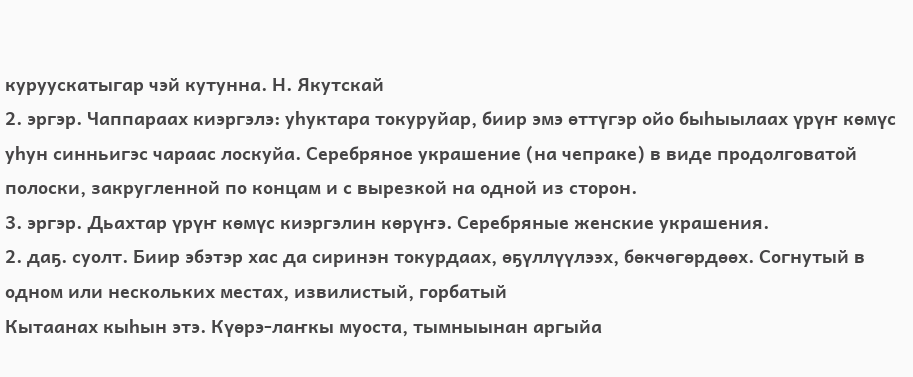куруускатыгар чэй кутунна. Н. Якутскай
2. эргэр. Чаппараах киэргэлэ: уһуктара токуруйар, биир эмэ өттүгэр ойо быһыылаах үрүҥ көмүс уһун синньигэс чараас лоскуйа. Серебряное украшение (на чепраке) в виде продолговатой полоски, закругленной по концам и с вырезкой на одной из сторон.
3. эргэр. Дьахтар үрүҥ көмүс киэргэлин көрүҥэ. Серебряные женские украшения.
2. даҕ. суолт. Биир эбэтэр хас да сиринэн токурдаах, өҕүллүүлээх, бөкчөгөрдөөх. Согнутый в одном или нескольких местах, извилистый, горбатый
Кытаанах кыһын этэ. Күөрэ-лаҥкы муоста, тымныынан аргыйа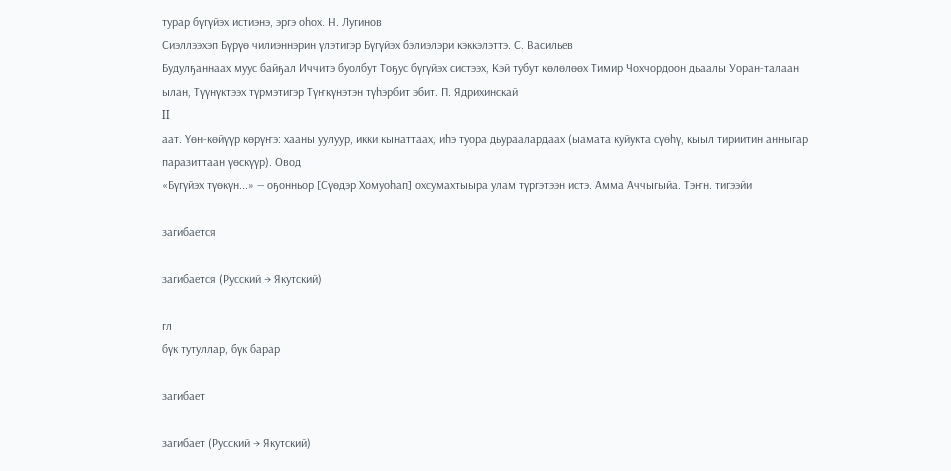турар бүгүйэх истиэнэ, эргэ оһох. Н. Лугинов
Сиэллээхэп Бүрүө чилиэннэрин үлэтигэр Бүгүйэх бэлиэлэри кэккэлэттэ. С. Васильев
Будулҕаннаах муус байҕал Иччитэ буолбут Тоҕус бүгүйэх систээх, Кэй тубут көлөлөөх Тимир Чохчордоон дьаалы Уоран-талаан ылан, Түүнүктээх түрмэтигэр Түҥкүнэтэн түһэрбит эбит. П. Ядрихинскай
II
аат. Үөн-көйүүр көрүҥэ: хааны уулуур, икки кынаттаах, иһэ туора дьураалардаах (ыамата куйукта сүөһү, кыыл тириитин анныгар паразиттаан үөскүүр). Овод
«Бүгүйэх түөкүн...» — оҕонньор [Сүөдэр Хомуоһап] охсумахтыыра улам түргэтээн истэ. Амма Аччыгыйа. Тэҥн. тигээйи

загибается

загибается (Русский → Якутский)

гл
бүк тутуллар, бүк барар

загибает

загибает (Русский → Якутский)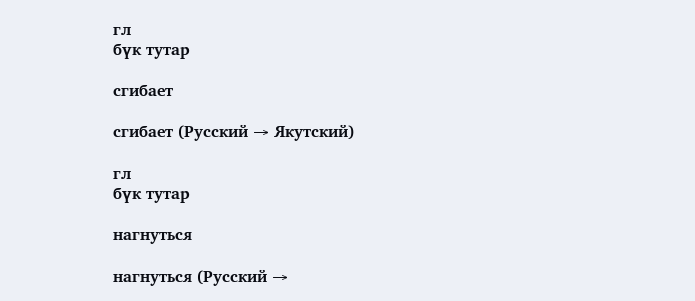гл
бүк тутар

сгибает

сгибает (Русский → Якутский)

гл
бүк тутар

нагнуться

нагнуться (Русский →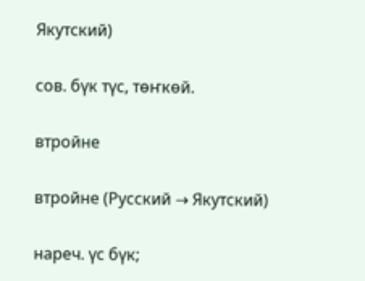Якутский)

сов. бүк түс, төҥкөй.

втройне

втройне (Русский → Якутский)

нареч. үс бүк;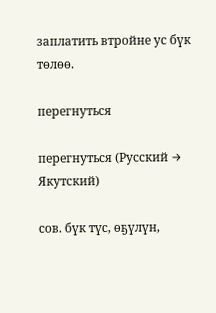заплатить втройне ус бүк төлөө.

перегнуться

перегнуться (Русский → Якутский)

сов. бүк түс, өҕүлүн,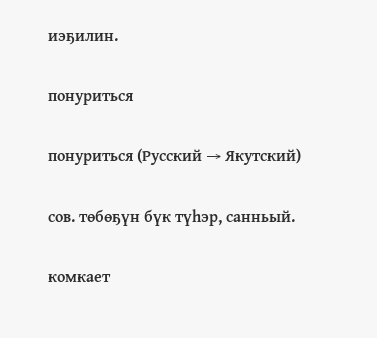иэҕилин.

понуриться

понуриться (Русский → Якутский)

сов. төбөҕүн бүк түһэр, санньый.

комкает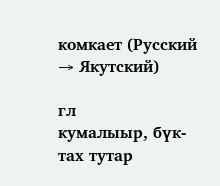комкает (Русский → Якутский)

гл
кумалыыр, бүк-тах тутар